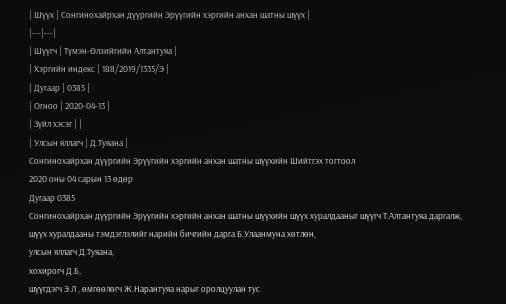| Шүүх | Сонгинохайрхан дүүргийн Эрүүгийн хэргийн анхан шатны шүүх |
|---|---|
| Шүүгч | Түмэн-Өлзийгийн Алтантуяа |
| Хэргийн индекс | 188/2019/1335/Э |
| Дугаар | 0385 |
| Огноо | 2020-04-13 |
| Зүйл хэсэг | |
| Улсын яллагч | Д.Туяана |
Сонгинохайрхан дүүргийн Эрүүгийн хэргийн анхан шатны шүүхийн Шийтгэх тогтоол
2020 оны 04 сарын 13 өдөр
Дугаар 0385
Сонгинохайрхан дүүргийн Эрүүгийн хэргийн анхан шатны шүүхийн шүүх хуралдааныг шүүгч Т.Алтантуяа даргалж,
шүүх хуралдааны тэмдэглэлийг нарийн бичгийн дарга Б.Улаанмуна хөтлөн,
улсын яллагч Д.Туяана,
хохирогч Д.Б,
шүүгдэгч Э.Л , өмгөөлөгч Ж.Нарантуяа нарыг оролцуулан тус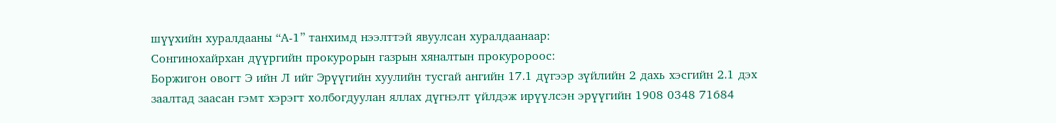шүүхийн хуралдааны “А-1” танхимд нээлттэй явуулсан хуралдаанаар:
Сонгинохайрхан дүүргийн прокурорын газрын хяналтын прокуророос:
Боржигон овогт Э ийн Л ийг Эрүүгийн хуулийн тусгай ангийн 17.1 дүгээр зүйлийн 2 дахь хэсгийн 2.1 дэх заалтад заасан гэмт хэрэгт холбогдуулан яллах дүгнэлт үйлдэж ирүүлсэн эрүүгийн 1908 0348 71684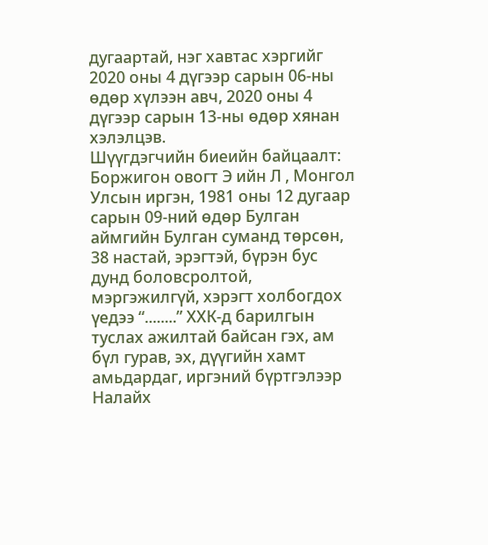дугаартай, нэг хавтас хэргийг 2020 оны 4 дүгээр сарын 06-ны өдөр хүлээн авч, 2020 оны 4 дүгээр сарын 13-ны өдөр хянан хэлэлцэв.
Шүүгдэгчийн биеийн байцаалт:
Боржигон овогт Э ийн Л , Монгол Улсын иргэн, 1981 оны 12 дугаар сарын 09-ний өдөр Булган аймгийн Булган суманд төрсөн, 38 настай, эрэгтэй, бүрэн бус дунд боловсролтой, мэргэжилгүй, хэрэгт холбогдох үедээ “........” ХХК-д барилгын туслах ажилтай байсан гэх, ам бүл гурав, эх, дүүгийн хамт амьдардаг, иргэний бүртгэлээр Налайх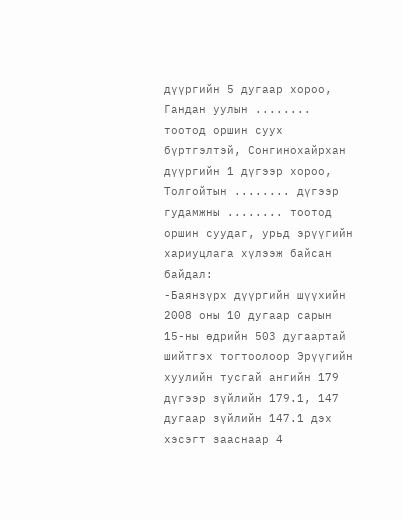дүүргийн 5 дугаар хороо, Гандан уулын ........ тоотод оршин суух бүртгэлтэй, Сонгинохайрхан дүүргийн 1 дүгээр хороо, Толгойтын ........ дүгээр гудамжны ........ тоотод оршин суудаг, урьд эрүүгийн хариуцлага хүлээж байсан байдал:
-Баянзүрх дүүргийн шүүхийн 2008 оны 10 дугаар сарын 15-ны өдрийн 503 дугаартай шийтгэх тогтоолоор Эрүүгийн хуулийн тусгай ангийн 179 дүгээр зүйлийн 179.1, 147 дугаар зүйлийн 147.1 дэх хэсэгт зааснаар 4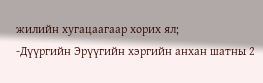жилийн хугацаагаар хорих ял;
-Дүүргийн Эрүүгийн хэргийн анхан шатны 2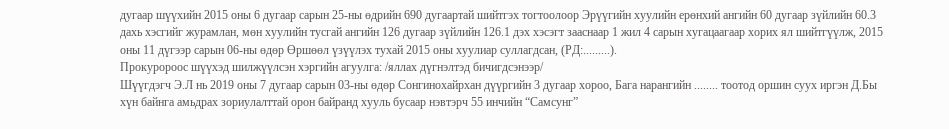дугаар шүүхийн 2015 оны 6 дугаар сарын 25-ны өдрийн 690 дугаартай шийтгэх тогтоолоор Эрүүгийн хуулийн ерөнхий ангийн 60 дугаар зүйлийн 60.3 дахь хэсгийг журамлан, мөн хуулийн тусгай ангийн 126 дугаар зүйлийн 126.1 дэх хэсэгт зааснаар 1 жил 4 сарын хугацаагаар хорих ял шийтгүүлж, 2015 оны 11 дүгээр сарын 06-ны өдөр Өршөөл үзүүлэх тухай 2015 оны хуулиар суллагдсан, (РД:.........).
Прокуророос шүүхэд шилжүүлсэн хэргийн агуулга: /яллах дүгнэлтэд бичигдсэнээр/
Шүүгдэгч Э.Л нь 2019 оны 7 дугаар сарын 03-ны өдөр Сонгинохайрхан дүүргийн 3 дугаар хороо, Бага нарангийн ........ тоотод оршин суух иргэн Д.Бы хүн байнга амьдрах зориулалттай орон байранд хууль бусаар нэвтэрч 55 инчийн “Самсунг”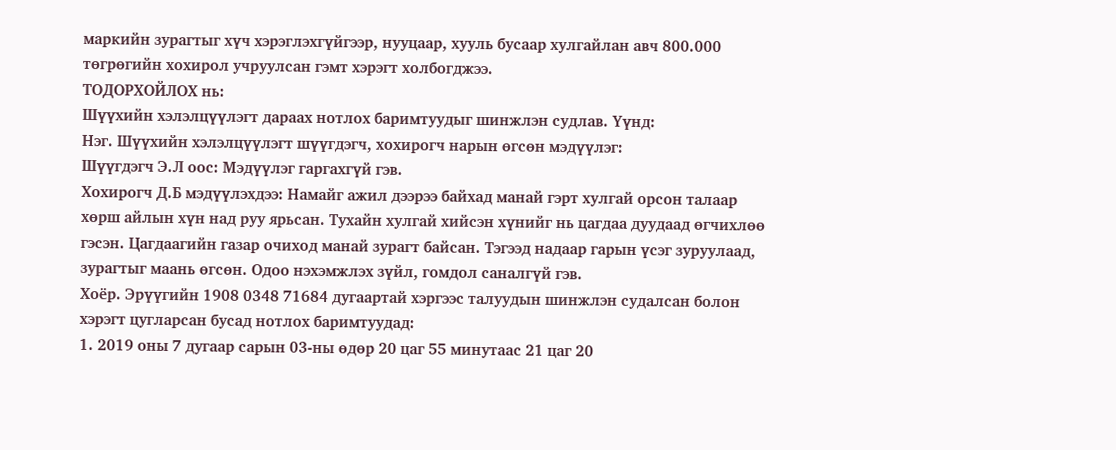маркийн зурагтыг хүч хэрэглэхгүйгээр, нууцаар, хууль бусаар хулгайлан авч 800.000 төгрөгийн хохирол учруулсан гэмт хэрэгт холбогджээ.
ТОДОРХОЙЛОХ нь:
Шүүхийн хэлэлцүүлэгт дараах нотлох баримтуудыг шинжлэн судлав. Үүнд:
Нэг. Шүүхийн хэлэлцүүлэгт шүүгдэгч, хохирогч нарын өгсөн мэдүүлэг:
Шүүгдэгч Э.Л оос: Мэдүүлэг гаргахгүй гэв.
Хохирогч Д.Б мэдүүлэхдээ: Намайг ажил дээрээ байхад манай гэрт хулгай орсон талаар хөрш айлын хүн над руу ярьсан. Тухайн хулгай хийсэн хүнийг нь цагдаа дуудаад өгчихлөө гэсэн. Цагдаагийн газар очиход манай зурагт байсан. Тэгээд надаар гарын үсэг зуруулаад, зурагтыг маань өгсөн. Одоо нэхэмжлэх зүйл, гомдол саналгүй гэв.
Хоёр. Эрүүгийн 1908 0348 71684 дугаартай хэргээс талуудын шинжлэн судалсан болон хэрэгт цугларсан бусад нотлох баримтуудад:
1. 2019 оны 7 дугаар сарын 03-ны өдөр 20 цаг 55 минутаас 21 цаг 20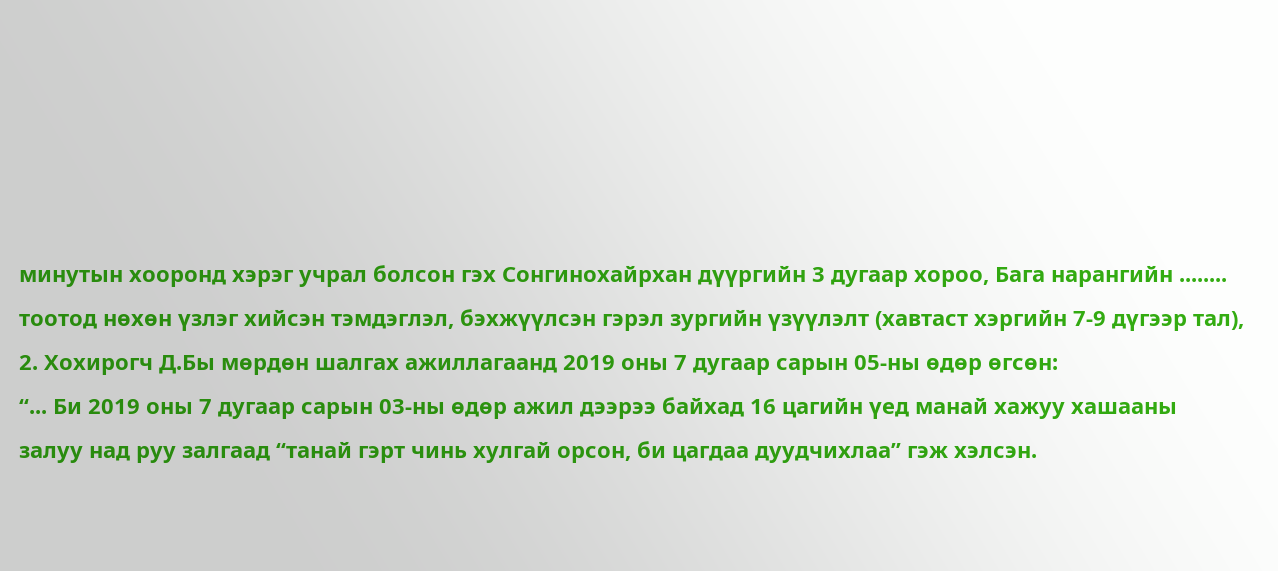минутын хооронд хэрэг учрал болсон гэх Сонгинохайрхан дүүргийн 3 дугаар хороо, Бага нарангийн ........ тоотод нөхөн үзлэг хийсэн тэмдэглэл, бэхжүүлсэн гэрэл зургийн үзүүлэлт (хавтаст хэргийн 7-9 дүгээр тал),
2. Хохирогч Д.Бы мөрдөн шалгах ажиллагаанд 2019 оны 7 дугаар сарын 05-ны өдөр өгсөн:
“... Би 2019 оны 7 дугаар сарын 03-ны өдөр ажил дээрээ байхад 16 цагийн үед манай хажуу хашааны залуу над руу залгаад “танай гэрт чинь хулгай орсон, би цагдаа дуудчихлаа” гэж хэлсэн.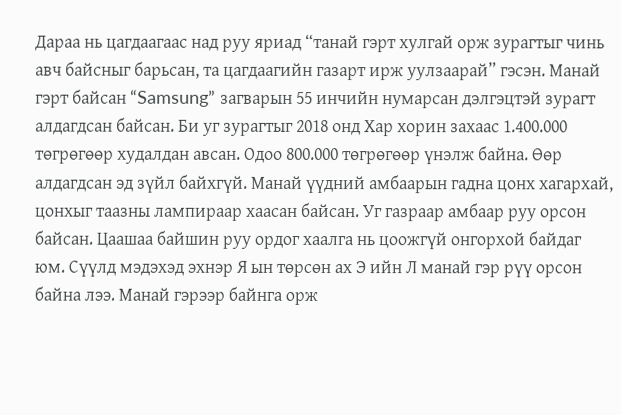Дараа нь цагдаагаас над руу яриад “танай гэрт хулгай орж зурагтыг чинь авч байсныг барьсан, та цагдаагийн газарт ирж уулзаарай” гэсэн. Манай гэрт байсан “Samsung” загварын 55 инчийн нумарсан дэлгэцтэй зурагт алдагдсан байсан. Би уг зурагтыг 2018 онд Хар хорин захаас 1.400.000 төгрөгөөр худалдан авсан. Одоо 800.000 төгрөгөөр үнэлж байна. Өөр алдагдсан эд зүйл байхгүй. Манай үүдний амбаарын гадна цонх хагархай, цонхыг таазны лампираар хаасан байсан. Уг газраар амбаар руу орсон байсан. Цаашаа байшин руу ордог хаалга нь цоожгүй онгорхой байдаг юм. Сүүлд мэдэхэд эхнэр Я ын төрсөн ах Э ийн Л манай гэр рүү орсон байна лээ. Манай гэрээр байнга орж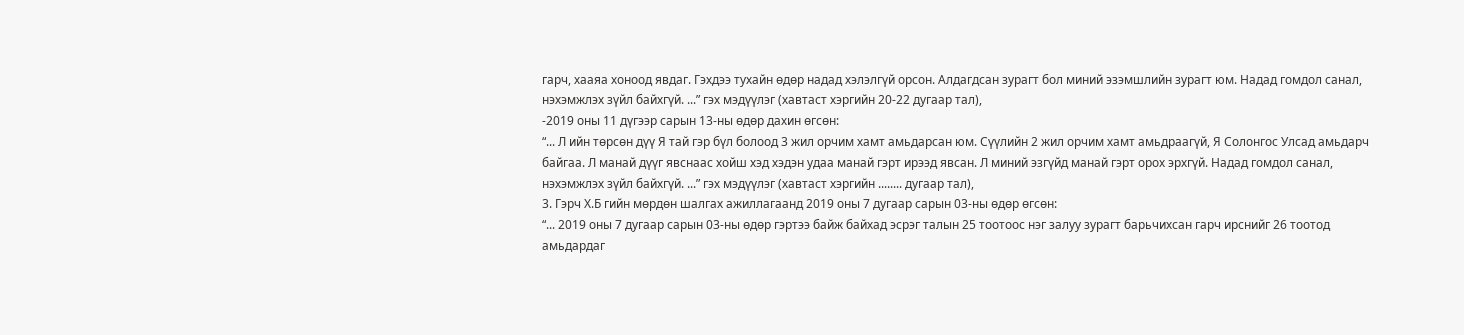гарч, хааяа хоноод явдаг. Гэхдээ тухайн өдөр надад хэлэлгүй орсон. Алдагдсан зурагт бол миний эзэмшлийн зурагт юм. Надад гомдол санал, нэхэмжлэх зүйл байхгүй. ...” гэх мэдүүлэг (хавтаст хэргийн 20-22 дугаар тал),
-2019 оны 11 дүгээр сарын 13-ны өдөр дахин өгсөн:
“... Л ийн төрсөн дүү Я тай гэр бүл болоод 3 жил орчим хамт амьдарсан юм. Сүүлийн 2 жил орчим хамт амьдраагүй, Я Солонгос Улсад амьдарч байгаа. Л манай дүүг явснаас хойш хэд хэдэн удаа манай гэрт ирээд явсан. Л миний эзгүйд манай гэрт орох эрхгүй. Надад гомдол санал, нэхэмжлэх зүйл байхгүй. ...” гэх мэдүүлэг (хавтаст хэргийн ........ дугаар тал),
3. Гэрч Х.Б гийн мөрдөн шалгах ажиллагаанд 2019 оны 7 дугаар сарын 03-ны өдөр өгсөн:
“... 2019 оны 7 дугаар сарын 03-ны өдөр гэртээ байж байхад эсрэг талын 25 тоотоос нэг залуу зурагт барьчихсан гарч ирснийг 26 тоотод амьдардаг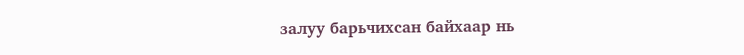залуу барьчихсан байхаар нь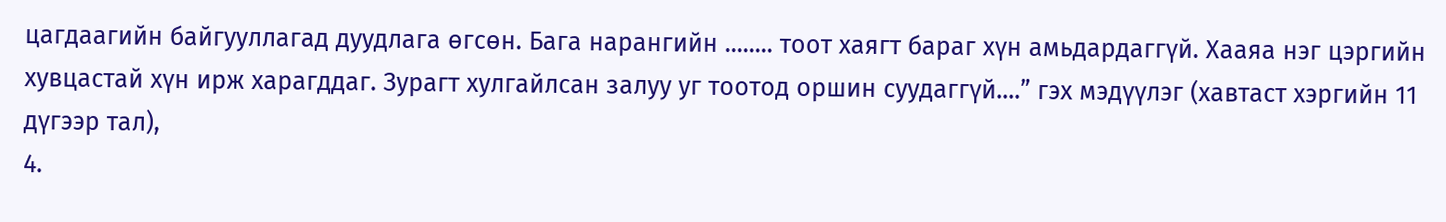цагдаагийн байгууллагад дуудлага өгсөн. Бага нарангийн ........ тоот хаягт бараг хүн амьдардаггүй. Хааяа нэг цэргийн хувцастай хүн ирж харагддаг. Зурагт хулгайлсан залуу уг тоотод оршин суудаггүй....” гэх мэдүүлэг (хавтаст хэргийн 11 дүгээр тал),
4.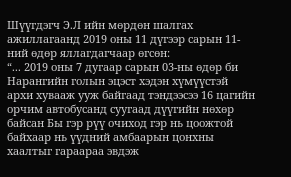Шүүгдэгч Э.Л ийн мөрдөн шалгах ажиллагаанд 2019 оны 11 дүгээр сарын 11-ний өдөр яллагдагчаар өгсөн:
“... 2019 оны 7 дугаар сарын 03-ны өдөр би Нарангийн голын эцэст хэдэн хүмүүстэй архи хувааж ууж байгаад тэндээсээ 16 цагийн орчим автобусанд суугаад дүүгийн нөхөр байсан Бы гэр рүү очиход гэр нь цоожтой байхаар нь үүдний амбаарын цонхны хаалтыг гараараа эвдэж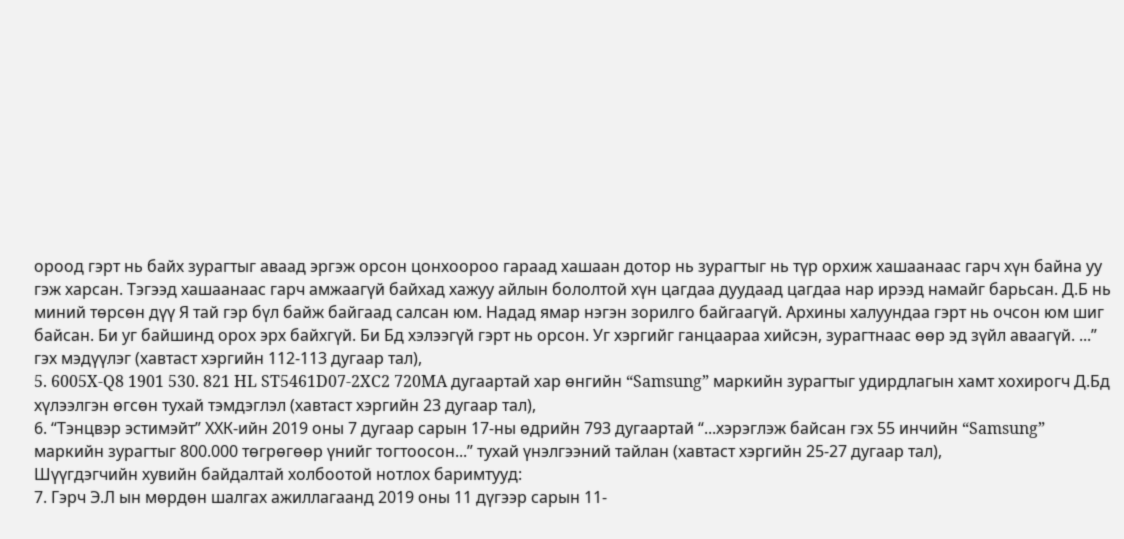ороод гэрт нь байх зурагтыг аваад эргэж орсон цонхоороо гараад хашаан дотор нь зурагтыг нь түр орхиж хашаанаас гарч хүн байна уу гэж харсан. Тэгээд хашаанаас гарч амжаагүй байхад хажуу айлын бололтой хүн цагдаа дуудаад цагдаа нар ирээд намайг барьсан. Д.Б нь миний төрсөн дүү Я тай гэр бүл байж байгаад салсан юм. Надад ямар нэгэн зорилго байгаагүй. Архины халуундаа гэрт нь очсон юм шиг байсан. Би уг байшинд орох эрх байхгүй. Би Бд хэлээгүй гэрт нь орсон. Уг хэргийг ганцаараа хийсэн, зурагтнаас өөр эд зүйл аваагүй. ...” гэх мэдүүлэг (хавтаст хэргийн 112-113 дугаар тал),
5. 6005X-Q8 1901 530. 821 HL ST5461D07-2XC2 720MA дугаартай хар өнгийн “Samsung” маркийн зурагтыг удирдлагын хамт хохирогч Д.Бд хүлээлгэн өгсөн тухай тэмдэглэл (хавтаст хэргийн 23 дугаар тал),
6. “Тэнцвэр эстимэйт” ХХК-ийн 2019 оны 7 дугаар сарын 17-ны өдрийн 793 дугаартай “...хэрэглэж байсан гэх 55 инчийн “Samsung” маркийн зурагтыг 800.000 төгрөгөөр үнийг тогтоосон...” тухай үнэлгээний тайлан (хавтаст хэргийн 25-27 дугаар тал),
Шүүгдэгчийн хувийн байдалтай холбоотой нотлох баримтууд:
7. Гэрч Э.Л ын мөрдөн шалгах ажиллагаанд 2019 оны 11 дүгээр сарын 11-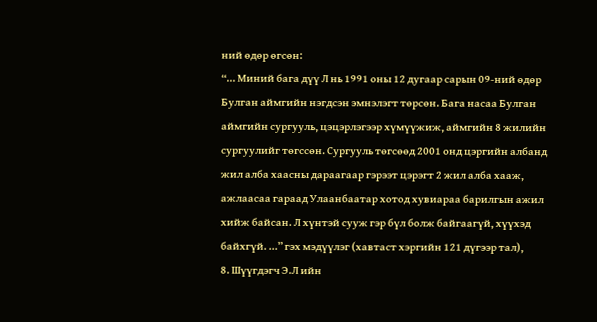ний өдөр өгсөн:
“... Миний бага дүү Л нь 1991 оны 12 дугаар сарын 09-ний өдөр Булган аймгийн нэгдсэн эмнэлэгт төрсөн. Бага насаа Булган аймгийн сургууль, цэцэрлэгээр хүмүүжиж, аймгийн 8 жилийн сургуулийг төгссөн. Сургууль төгсөөд 2001 онд цэргийн албанд жил алба хаасны дараагаар гэрээт цэрэгт 2 жил алба хааж, ажлаасаа гараад Улаанбаатар хотод хувиараа барилгын ажил хийж байсан. Л хүнтэй сууж гэр бүл болж байгаагүй, хүүхэд байхгүй. ...” гэх мэдүүлэг (хавтаст хэргийн 121 дүгээр тал),
8. Шүүгдэгч Э.Л ийн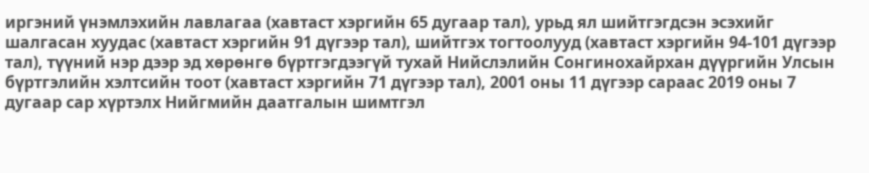иргэний үнэмлэхийн лавлагаа (хавтаст хэргийн 65 дугаар тал), урьд ял шийтгэгдсэн эсэхийг шалгасан хуудас (хавтаст хэргийн 91 дүгээр тал), шийтгэх тогтоолууд (хавтаст хэргийн 94-101 дүгээр тал), түүний нэр дээр эд хөрөнгө бүртгэгдээгүй тухай Нийслэлийн Сонгинохайрхан дүүргийн Улсын бүртгэлийн хэлтсийн тоот (хавтаст хэргийн 71 дүгээр тал), 2001 оны 11 дүгээр сараас 2019 оны 7 дугаар сар хүртэлх Нийгмийн даатгалын шимтгэл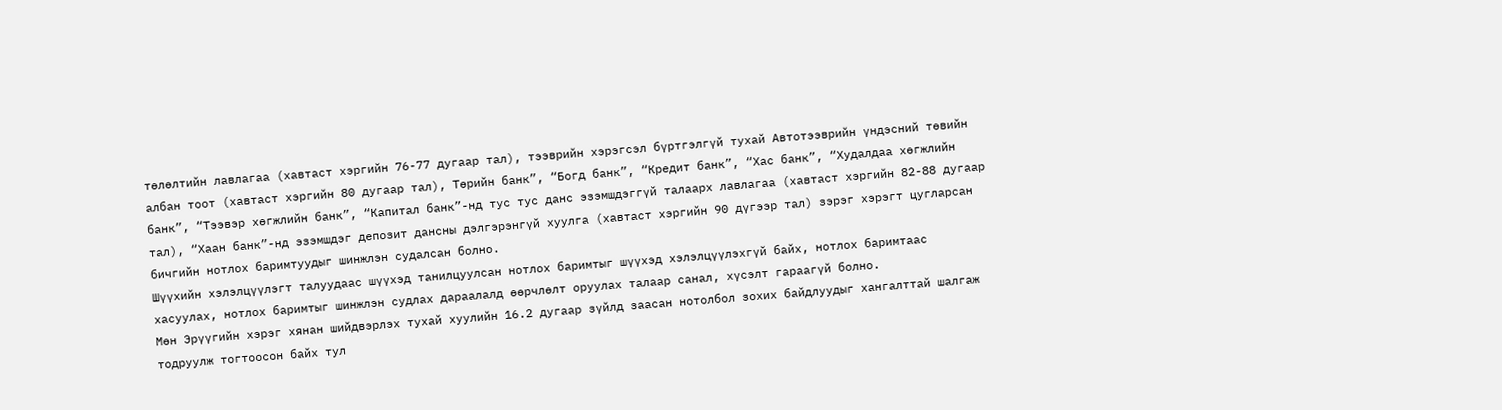төлөлтийн лавлагаа (хавтаст хэргийн 76-77 дугаар тал), тээврийн хэрэгсэл бүртгэлгүй тухай Автотээврийн үндэсний төвийн албан тоот (хавтаст хэргийн 80 дугаар тал), Төрийн банк”, “Богд банк”, “Кредит банк”, “Хас банк”, “Худалдаа хөгжлийн банк”, “Тээвэр хөгжлийн банк”, “Капитал банк”-нд тус тус данс эзэмшдэггүй талаарх лавлагаа (хавтаст хэргийн 82-88 дугаар тал), “Хаан банк”-нд эзэмшдэг депозит дансны дэлгэрэнгүй хуулга (хавтаст хэргийн 90 дүгээр тал) зэрэг хэрэгт цугларсан бичгийн нотлох баримтуудыг шинжлэн судалсан болно.
Шүүхийн хэлэлцүүлэгт талуудаас шүүхэд танилцуулсан нотлох баримтыг шүүхэд хэлэлцүүлэхгүй байх, нотлох баримтаас хасуулах, нотлох баримтыг шинжлэн судлах дараалалд өөрчлөлт оруулах талаар санал, хүсэлт гараагүй болно.
Мөн Эрүүгийн хэрэг хянан шийдвэрлэх тухай хуулийн 16.2 дугаар зүйлд заасан нотолбол зохих байдлуудыг хангалттай шалгаж тодруулж тогтоосон байх тул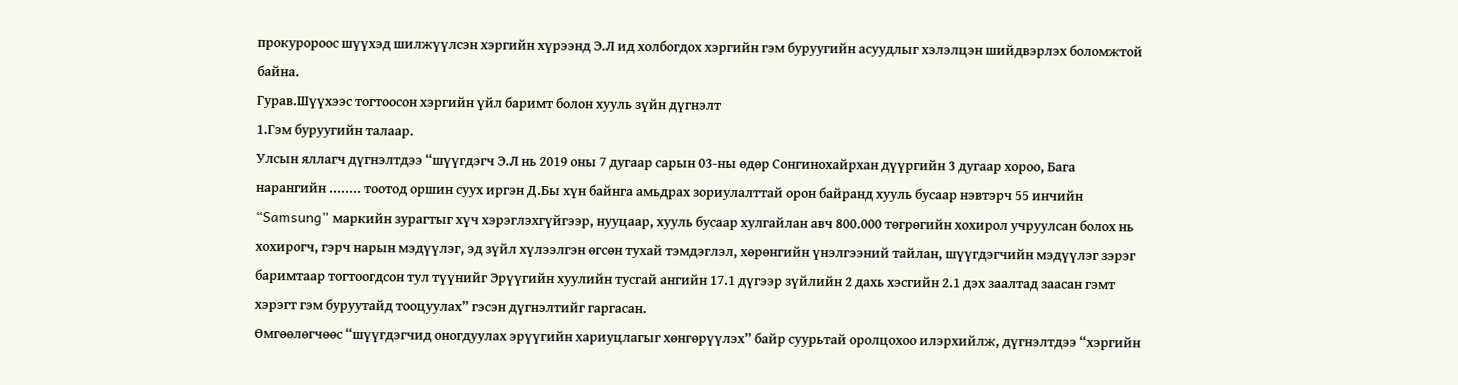прокуророос шүүхэд шилжүүлсэн хэргийн хүрээнд Э.Л ид холбогдох хэргийн гэм буруугийн асуудлыг хэлэлцэн шийдвэрлэх боломжтой байна.
Гурав.Шүүхээс тогтоосон хэргийн үйл баримт болон хууль зүйн дүгнэлт
1.Гэм буруугийн талаар.
Улсын яллагч дүгнэлтдээ “шүүгдэгч Э.Л нь 2019 оны 7 дугаар сарын 03-ны өдөр Сонгинохайрхан дүүргийн 3 дугаар хороо, Бага нарангийн ........ тоотод оршин суух иргэн Д.Бы хүн байнга амьдрах зориулалттай орон байранд хууль бусаар нэвтэрч 55 инчийн “Samsung” маркийн зурагтыг хүч хэрэглэхгүйгээр, нууцаар, хууль бусаар хулгайлан авч 800.000 төгрөгийн хохирол учруулсан болох нь хохирогч, гэрч нарын мэдүүлэг, эд зүйл хүлээлгэн өгсөн тухай тэмдэглэл, хөрөнгийн үнэлгээний тайлан, шүүгдэгчийн мэдүүлэг зэрэг баримтаар тогтоогдсон тул түүнийг Эрүүгийн хуулийн тусгай ангийн 17.1 дүгээр зүйлийн 2 дахь хэсгийн 2.1 дэх заалтад заасан гэмт хэрэгт гэм буруутайд тооцуулах” гэсэн дүгнэлтийг гаргасан.
Өмгөөлөгчөөс “шүүгдэгчид оногдуулах эрүүгийн хариуцлагыг хөнгөрүүлэх” байр суурьтай оролцохоо илэрхийлж, дүгнэлтдээ “хэргийн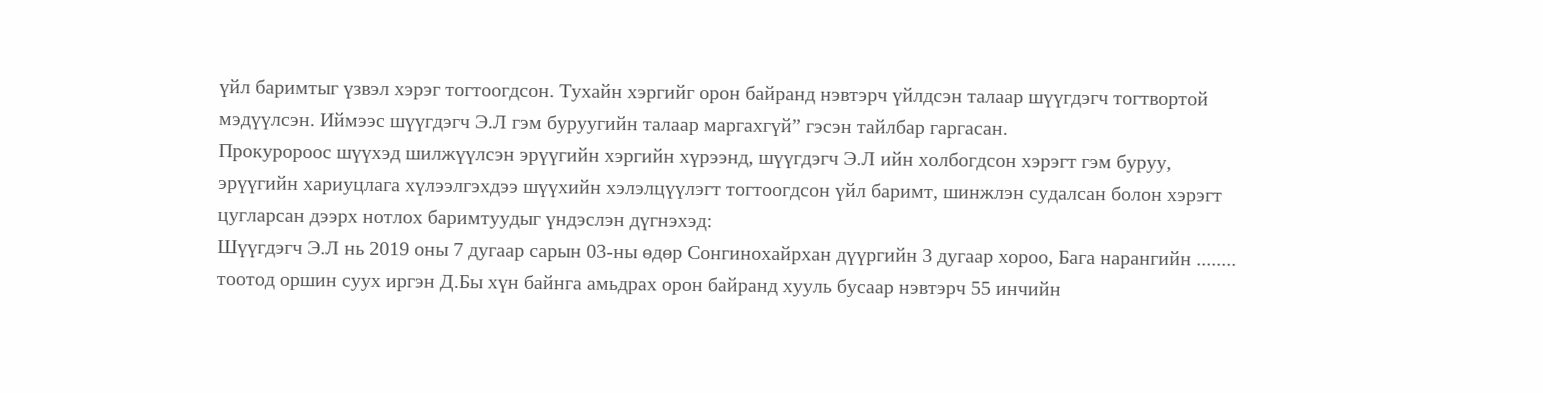үйл баримтыг үзвэл хэрэг тогтоогдсон. Тухайн хэргийг орон байранд нэвтэрч үйлдсэн талаар шүүгдэгч тогтвортой мэдүүлсэн. Иймээс шүүгдэгч Э.Л гэм буруугийн талаар маргахгүй” гэсэн тайлбар гаргасан.
Прокуророос шүүхэд шилжүүлсэн эрүүгийн хэргийн хүрээнд, шүүгдэгч Э.Л ийн холбогдсон хэрэгт гэм буруу, эрүүгийн хариуцлага хүлээлгэхдээ шүүхийн хэлэлцүүлэгт тогтоогдсон үйл баримт, шинжлэн судалсан болон хэрэгт цугларсан дээрх нотлох баримтуудыг үндэслэн дүгнэхэд:
Шүүгдэгч Э.Л нь 2019 оны 7 дугаар сарын 03-ны өдөр Сонгинохайрхан дүүргийн 3 дугаар хороо, Бага нарангийн ........ тоотод оршин суух иргэн Д.Бы хүн байнга амьдрах орон байранд хууль бусаар нэвтэрч 55 инчийн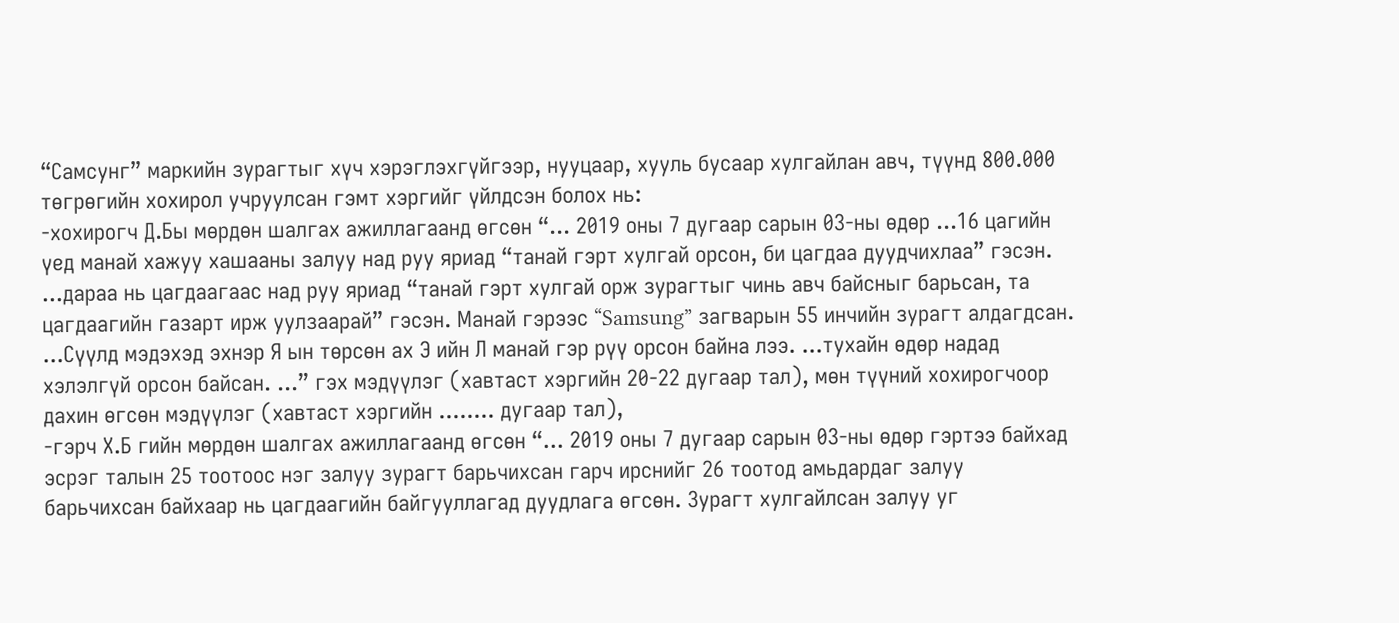“Самсунг” маркийн зурагтыг хүч хэрэглэхгүйгээр, нууцаар, хууль бусаар хулгайлан авч, түүнд 800.000 төгрөгийн хохирол учруулсан гэмт хэргийг үйлдсэн болох нь:
-хохирогч Д.Бы мөрдөн шалгах ажиллагаанд өгсөн “... 2019 оны 7 дугаар сарын 03-ны өдөр ...16 цагийн үед манай хажуу хашааны залуу над руу яриад “танай гэрт хулгай орсон, би цагдаа дуудчихлаа” гэсэн. ...дараа нь цагдаагаас над руу яриад “танай гэрт хулгай орж зурагтыг чинь авч байсныг барьсан, та цагдаагийн газарт ирж уулзаарай” гэсэн. Манай гэрээс “Samsung” загварын 55 инчийн зурагт алдагдсан. ...Сүүлд мэдэхэд эхнэр Я ын төрсөн ах Э ийн Л манай гэр рүү орсон байна лээ. ...тухайн өдөр надад хэлэлгүй орсон байсан. ...” гэх мэдүүлэг (хавтаст хэргийн 20-22 дугаар тал), мөн түүний хохирогчоор дахин өгсөн мэдүүлэг (хавтаст хэргийн ........ дугаар тал),
-гэрч Х.Б гийн мөрдөн шалгах ажиллагаанд өгсөн “... 2019 оны 7 дугаар сарын 03-ны өдөр гэртээ байхад эсрэг талын 25 тоотоос нэг залуу зурагт барьчихсан гарч ирснийг 26 тоотод амьдардаг залуу барьчихсан байхаар нь цагдаагийн байгууллагад дуудлага өгсөн. Зурагт хулгайлсан залуу уг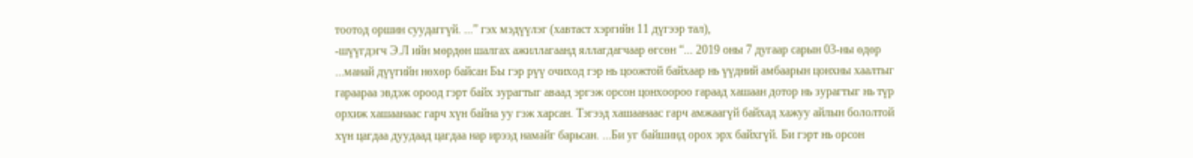тоотод оршин суудаггүй. ...” гэх мэдүүлэг (хавтаст хэргийн 11 дүгээр тал),
-шүүгдэгч Э.Л ийн мөрдөн шалгах ажиллагаанд яллагдагчаар өгсөн “... 2019 оны 7 дугаар сарын 03-ны өдөр ...манай дүүгийн нөхөр байсан Бы гэр рүү очиход гэр нь цоожтой байхаар нь үүдний амбаарын цонхны хаалтыг гараараа эвдэж ороод гэрт байх зурагтыг аваад эргэж орсон цонхоороо гараад хашаан дотор нь зурагтыг нь түр орхиж хашаанаас гарч хүн байна уу гэж харсан. Тэгээд хашаанаас гарч амжаагүй байхад хажуу айлын бололтой хүн цагдаа дуудаад цагдаа нар ирээд намайг барьсан. ...Би уг байшинд орох эрх байхгүй. Би гэрт нь орсон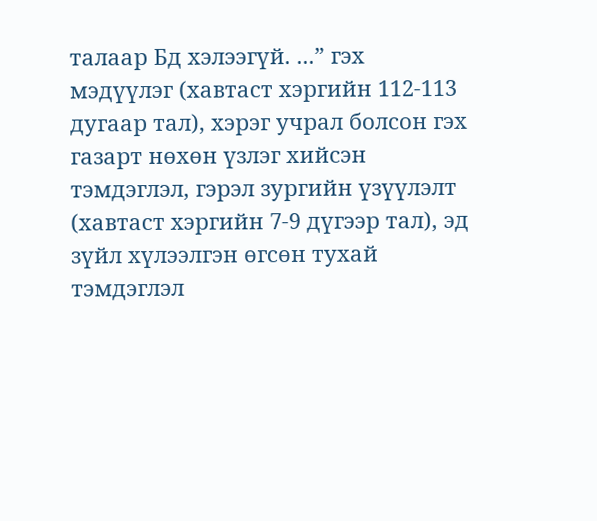талаар Бд хэлээгүй. ...” гэх мэдүүлэг (хавтаст хэргийн 112-113 дугаар тал), хэрэг учрал болсон гэх газарт нөхөн үзлэг хийсэн тэмдэглэл, гэрэл зургийн үзүүлэлт (хавтаст хэргийн 7-9 дүгээр тал), эд зүйл хүлээлгэн өгсөн тухай тэмдэглэл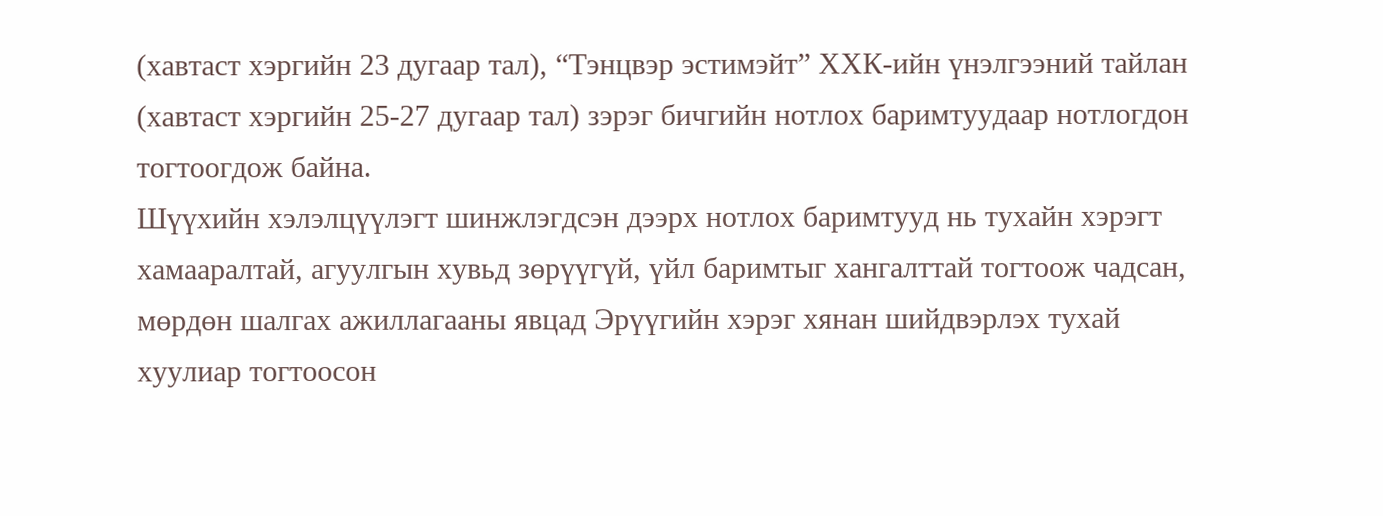(хавтаст хэргийн 23 дугаар тал), “Тэнцвэр эстимэйт” ХХК-ийн үнэлгээний тайлан (хавтаст хэргийн 25-27 дугаар тал) зэрэг бичгийн нотлох баримтуудаар нотлогдон тогтоогдож байна.
Шүүхийн хэлэлцүүлэгт шинжлэгдсэн дээрх нотлох баримтууд нь тухайн хэрэгт хамааралтай, агуулгын хувьд зөрүүгүй, үйл баримтыг хангалттай тогтоож чадсан, мөрдөн шалгах ажиллагааны явцад Эрүүгийн хэрэг хянан шийдвэрлэх тухай хуулиар тогтоосон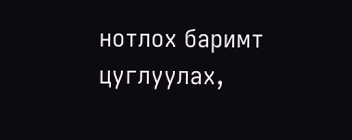нотлох баримт цуглуулах,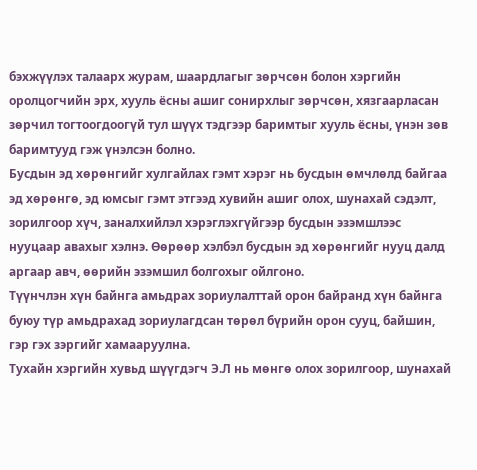бэхжүүлэх талаарх журам, шаардлагыг зөрчсөн болон хэргийн оролцогчийн эрх, хууль ёсны ашиг сонирхлыг зөрчсөн, хязгаарласан зөрчил тогтоогдоогүй тул шүүх тэдгээр баримтыг хууль ёсны, үнэн зөв баримтууд гэж үнэлсэн болно.
Бусдын эд хөрөнгийг хулгайлах гэмт хэрэг нь бусдын өмчлөлд байгаа эд хөрөнгө, эд юмсыг гэмт этгээд хувийн ашиг олох, шунахай сэдэлт, зорилгоор хүч, заналхийлэл хэрэглэхгүйгээр бусдын эзэмшлээс нууцаар авахыг хэлнэ. Өөрөөр хэлбэл бусдын эд хөрөнгийг нууц далд аргаар авч, өөрийн эзэмшил болгохыг ойлгоно.
Түүнчлэн хүн байнга амьдрах зориулалттай орон байранд хүн байнга буюу түр амьдрахад зориулагдсан төрөл бүрийн орон сууц, байшин, гэр гэх зэргийг хамааруулна.
Тухайн хэргийн хувьд шүүгдэгч Э.Л нь мөнгө олох зорилгоор, шунахай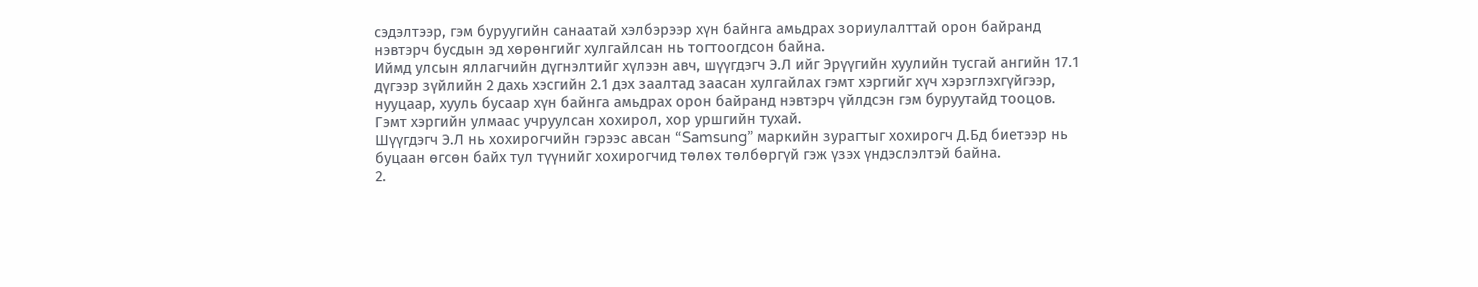сэдэлтээр, гэм буруугийн санаатай хэлбэрээр хүн байнга амьдрах зориулалттай орон байранд нэвтэрч бусдын эд хөрөнгийг хулгайлсан нь тогтоогдсон байна.
Иймд улсын яллагчийн дүгнэлтийг хүлээн авч, шүүгдэгч Э.Л ийг Эрүүгийн хуулийн тусгай ангийн 17.1 дүгээр зүйлийн 2 дахь хэсгийн 2.1 дэх заалтад заасан хулгайлах гэмт хэргийг хүч хэрэглэхгүйгээр, нууцаар, хууль бусаар хүн байнга амьдрах орон байранд нэвтэрч үйлдсэн гэм буруутайд тооцов.
Гэмт хэргийн улмаас учруулсан хохирол, хор уршгийн тухай.
Шүүгдэгч Э.Л нь хохирогчийн гэрээс авсан “Samsung” маркийн зурагтыг хохирогч Д.Бд биетээр нь буцаан өгсөн байх тул түүнийг хохирогчид төлөх төлбөргүй гэж үзэх үндэслэлтэй байна.
2.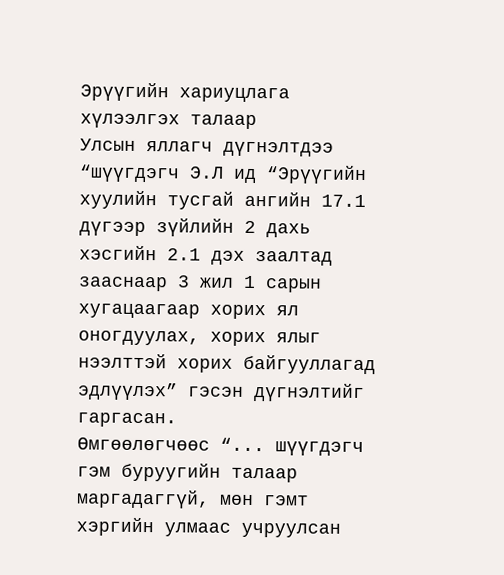Эрүүгийн хариуцлага хүлээлгэх талаар
Улсын яллагч дүгнэлтдээ “шүүгдэгч Э.Л ид “Эрүүгийн хуулийн тусгай ангийн 17.1 дүгээр зүйлийн 2 дахь хэсгийн 2.1 дэх заалтад зааснаар 3 жил 1 сарын хугацаагаар хорих ял оногдуулах, хорих ялыг нээлттэй хорих байгууллагад эдлүүлэх” гэсэн дүгнэлтийг гаргасан.
Өмгөөлөгчөөс “... шүүгдэгч гэм буруугийн талаар маргадаггүй, мөн гэмт хэргийн улмаас учруулсан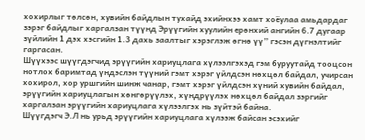хохирлыг төлсөн, хувийн байдлын тухайд эхийнхээ хамт хоёулаа амьдардаг зэрэг байдлыг харгалзан түүнд Эрүүгийн хуулийн ерөнхий ангийн 6.7 дугаар зүйлийн 1 дэх хэсгийн 1.3 дахь заалтыг хэрэглэж өгнө үү” гэсэн дүгнэлтийг гаргасан.
Шүүхээс шүүгдэгчид эрүүгийн хариуцлага хүлээлгэхэд гэм буруутайд тооцсон нотлох баримтад үндэслэн түүний гэмт хэрэг үйлдсэн нөхцөл байдал, учирсан хохирол, хор уршгийн шинж чанар, гэмт хэрэг үйлдсэн хүний хувийн байдал, эрүүгийн хариуцлагын хөнгөрүүлэх, хүндрүүлэх нөхцөл байдал зэргийг харгалзан эрүүгийн хариуцлага хүлээлгэх нь зүйтэй байна.
Шүүгдэгч Э.Л нь урьд эрүүгийн хариуцлага хүлээж байсан эсэхийг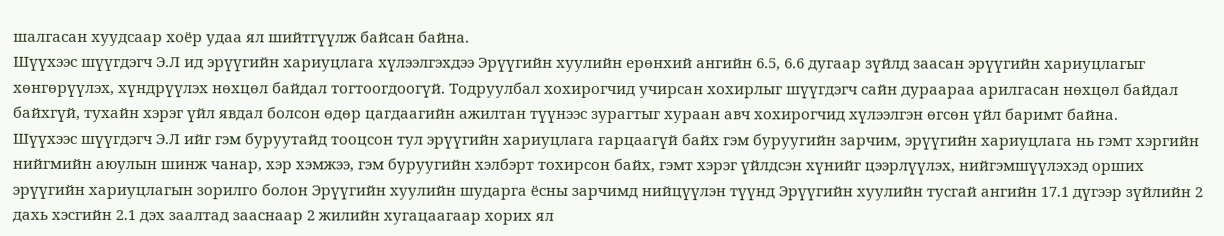шалгасан хуудсаар хоёр удаа ял шийтгүүлж байсан байна.
Шүүхээс шүүгдэгч Э.Л ид эрүүгийн хариуцлага хүлээлгэхдээ Эрүүгийн хуулийн ерөнхий ангийн 6.5, 6.6 дугаар зүйлд заасан эрүүгийн хариуцлагыг хөнгөрүүлэх, хүндрүүлэх нөхцөл байдал тогтоогдоогүй. Тодруулбал хохирогчид учирсан хохирлыг шүүгдэгч сайн дураараа арилгасан нөхцөл байдал байхгүй, тухайн хэрэг үйл явдал болсон өдөр цагдаагийн ажилтан түүнээс зурагтыг хураан авч хохирогчид хүлээлгэн өгсөн үйл баримт байна.
Шүүхээс шүүгдэгч Э.Л ийг гэм буруутайд тооцсон тул эрүүгийн хариуцлага гарцаагүй байх гэм буруугийн зарчим, эрүүгийн хариуцлага нь гэмт хэргийн нийгмийн аюулын шинж чанар, хэр хэмжээ, гэм буруугийн хэлбэрт тохирсон байх, гэмт хэрэг үйлдсэн хүнийг цээрлүүлэх, нийгэмшүүлэхэд орших эрүүгийн хариуцлагын зорилго болон Эрүүгийн хуулийн шударга ёсны зарчимд нийцүүлэн түүнд Эрүүгийн хуулийн тусгай ангийн 17.1 дүгээр зүйлийн 2 дахь хэсгийн 2.1 дэх заалтад зааснаар 2 жилийн хугацаагаар хорих ял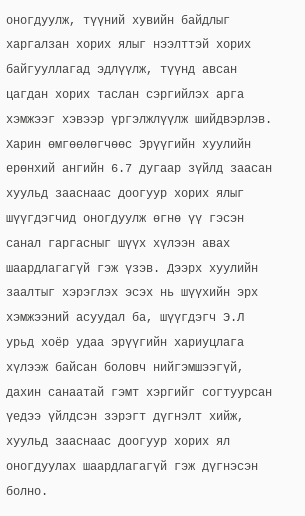оногдуулж, түүний хувийн байдлыг харгалзан хорих ялыг нээлттэй хорих байгууллагад эдлүүлж, түүнд авсан цагдан хорих таслан сэргийлэх арга хэмжээг хэвээр үргэлжлүүлж шийдвэрлэв.
Харин өмгөөлөгчөөс Эрүүгийн хуулийн ерөнхий ангийн 6.7 дугаар зүйлд заасан хуульд зааснаас доогуур хорих ялыг шүүгдэгчид оногдуулж өгнө үү гэсэн санал гаргасныг шүүх хүлээн авах шаардлагагүй гэж үзэв. Дээрх хуулийн заалтыг хэрэглэх эсэх нь шүүхийн эрх хэмжээний асуудал ба, шүүгдэгч Э.Л урьд хоёр удаа эрүүгийн хариуцлага хүлээж байсан боловч нийгэмшээгүй, дахин санаатай гэмт хэргийг согтуурсан үедээ үйлдсэн зэрэгт дүгнэлт хийж, хуульд зааснаас доогуур хорих ял оногдуулах шаардлагагүй гэж дүгнэсэн болно.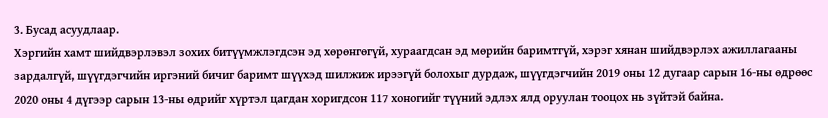3. Бусад асуудлаар.
Хэргийн хамт шийдвэрлэвэл зохих битүүмжлэгдсэн эд хөрөнгөгүй, хураагдсан эд мөрийн баримтгүй, хэрэг хянан шийдвэрлэх ажиллагааны зардалгүй, шүүгдэгчийн иргэний бичиг баримт шүүхэд шилжиж ирээгүй болохыг дурдаж, шүүгдэгчийн 2019 оны 12 дугаар сарын 16-ны өдрөөс 2020 оны 4 дүгээр сарын 13-ны өдрийг хүртэл цагдан хоригдсон 117 хоногийг түүний эдлэх ялд оруулан тооцох нь зүйтэй байна.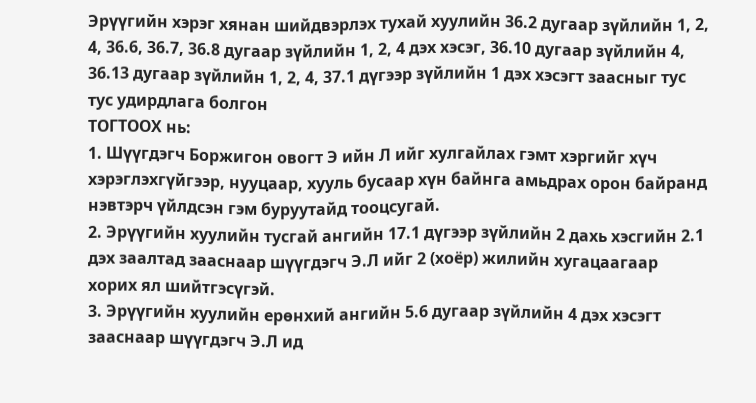Эрүүгийн хэрэг хянан шийдвэрлэх тухай хуулийн 36.2 дугаар зүйлийн 1, 2, 4, 36.6, 36.7, 36.8 дугаар зүйлийн 1, 2, 4 дэх хэсэг, 36.10 дугаар зүйлийн 4, 36.13 дугаар зүйлийн 1, 2, 4, 37.1 дүгээр зүйлийн 1 дэх хэсэгт заасныг тус тус удирдлага болгон
ТОГТООХ нь:
1. Шүүгдэгч Боржигон овогт Э ийн Л ийг хулгайлах гэмт хэргийг хүч хэрэглэхгүйгээр, нууцаар, хууль бусаар хүн байнга амьдрах орон байранд нэвтэрч үйлдсэн гэм буруутайд тооцсугай.
2. Эрүүгийн хуулийн тусгай ангийн 17.1 дүгээр зүйлийн 2 дахь хэсгийн 2.1 дэх заалтад зааснаар шүүгдэгч Э.Л ийг 2 (хоёр) жилийн хугацаагаар хорих ял шийтгэсүгэй.
3. Эрүүгийн хуулийн ерөнхий ангийн 5.6 дугаар зүйлийн 4 дэх хэсэгт зааснаар шүүгдэгч Э.Л ид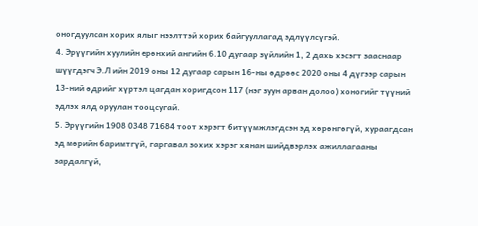оногдуулсан хорих ялыг нээлттэй хорих байгууллагад эдлүүлсүгэй.
4. Эрүүгийн хуулийн ерөнхий ангийн 6.10 дугаар зүйлийн 1, 2 дахь хэсэгт зааснаар шүүгдэгч Э.Л ийн 2019 оны 12 дугаар сарын 16-ны өдрөөс 2020 оны 4 дүгээр сарын 13-ний өдрийг хүртэл цагдан хоригдсон 117 (нэг зуун арван долоо) хоногийг түүний эдлэх ялд оруулан тооцсугай.
5. Эрүүгийн 1908 0348 71684 тоот хэрэгт битүүмжлэгдсэн эд хөрөнгөгүй, хураагдсан эд мөрийн баримтгүй, гаргавал зохих хэрэг хянан шийдвэрлэх ажиллагааны зардалгүй,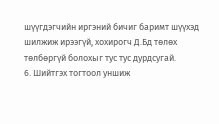шүүгдэгчийн иргэний бичиг баримт шүүхэд шилжиж ирээгүй, хохирогч Д.Бд төлөх төлбөргүй болохыг тус тус дурдсугай.
6. Шийтгэх тогтоол уншиж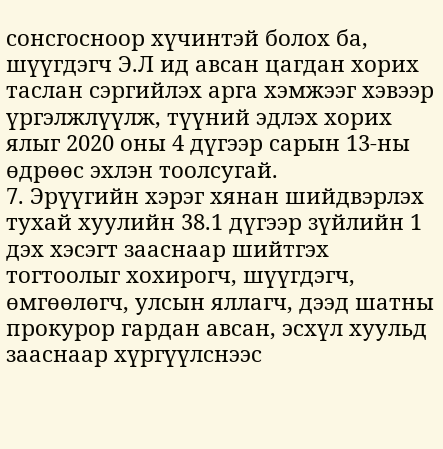сонсгосноор хүчинтэй болох ба, шүүгдэгч Э.Л ид авсан цагдан хорих таслан сэргийлэх арга хэмжээг хэвээр үргэлжлүүлж, түүний эдлэх хорих ялыг 2020 оны 4 дүгээр сарын 13-ны өдрөөс эхлэн тоолсугай.
7. Эрүүгийн хэрэг хянан шийдвэрлэх тухай хуулийн 38.1 дүгээр зүйлийн 1 дэх хэсэгт зааснаар шийтгэх тогтоолыг хохирогч, шүүгдэгч, өмгөөлөгч, улсын яллагч, дээд шатны прокурор гардан авсан, эсхүл хуульд зааснаар хүргүүлснээс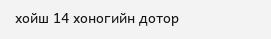хойш 14 хоногийн дотор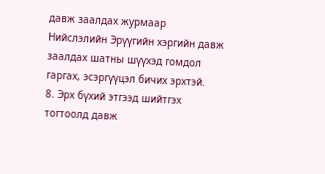давж заалдах журмаар Нийслэлийн Эрүүгийн хэргийн давж заалдах шатны шүүхэд гомдол гаргах, эсэргүүцэл бичих эрхтэй.
8. Эрх бүхий этгээд шийтгэх тогтоолд давж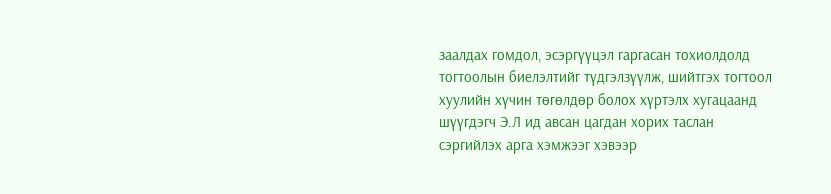заалдах гомдол, эсэргүүцэл гаргасан тохиолдолд тогтоолын биелэлтийг түдгэлзүүлж, шийтгэх тогтоол хуулийн хүчин төгөлдөр болох хүртэлх хугацаанд шүүгдэгч Э.Л ид авсан цагдан хорих таслан сэргийлэх арга хэмжээг хэвээр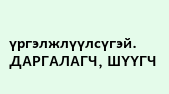үргэлжлүүлсүгэй.
ДАРГАЛАГЧ, ШҮҮГЧ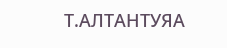Т.АЛТАНТУЯА